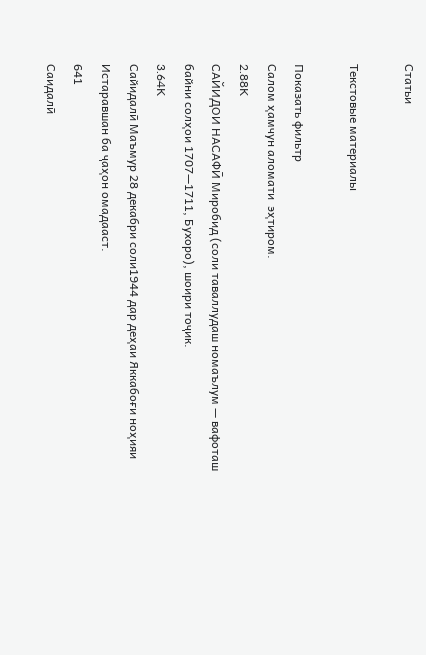Статьи

Текстовые материалы

Показать фильтр
Салом ҳамчун аломати  эҳтиром.
2.88K
САЙИДОИ НАСАФӢ Миробид (соли таваллудаш номаълум — вафоташ байни солҳои 1707—1711, Бухоро), шоири тоҷик.
3.64K
Сайидалӣ Маъмур 28 декабри соли1944 дар деҳаи Яккабоғи ноҳияи Истаравшан ба ҷаҳон омадааст.
641
Саидалӣ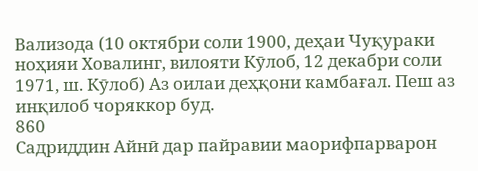Вализода (10 октябри соли 1900, деҳаи Чуқураки ноҳияи Ховалинг, вилояти Кӯлоб, 12 декабри соли 1971, ш. Кӯлоб) Аз оилаи деҳқони камбағал. Пеш аз инқилоб чоряккор буд.
860
Садриддин Айнӣ дар пайравии маорифпарварон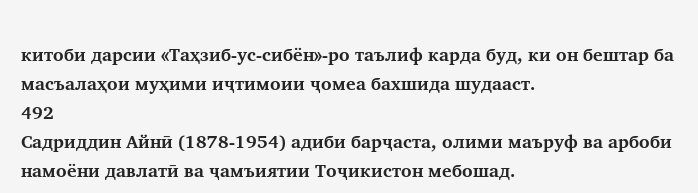китоби дарсии «Таҳзиб-ус-сибён»-ро таълиф карда буд, ки он бештар ба масъалаҳои муҳими иҷтимоии ҷомеа бахшида шудааст.
492
Садриддин Айнӣ (1878-1954) адиби барҷаста, олими маъруф ва арбоби намоёни давлатӣ ва ҷамъиятии Тоҷикистон мебошад.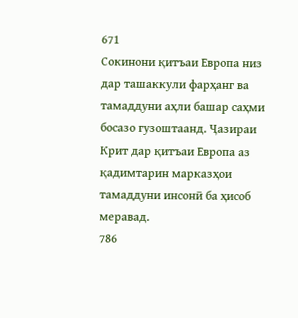671
Сокинони қитъаи Европа низ дар ташаккули фарҳанг ва тамаддуни аҳли башар саҳми босазо гузоштаанд. Ҷазираи Крит дар қитъаи Европа аз қадимтарин марказҳои тамаддуни инсонӣ ба ҳисоб меравад.
786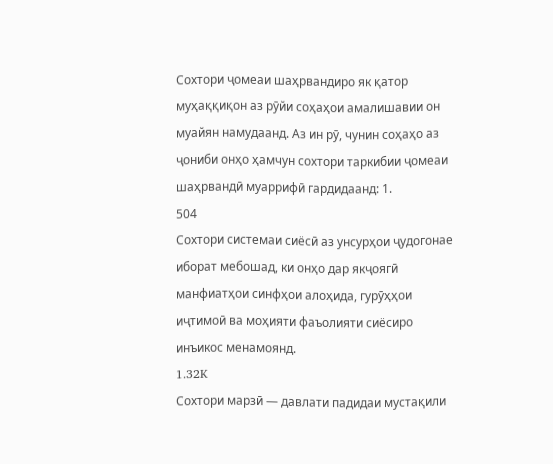Сохтори ҷомеаи шаҳрвандиро як қатор муҳаққиқон аз рӯйи соҳаҳои амалишавии он муайян намудаанд. Аз ин рӯ, чунин соҳаҳо аз ҷониби онҳо ҳамчун сохтори таркибии ҷомеаи шаҳрвандӣ муаррифӣ гардидаанд: 1.
504
Сохтори системаи сиёсӣ аз унсурҳои ҷудогонае иборат мебошад, ки онҳо дар якҷоягӣ манфиатҳои синфҳои алоҳида, гурӯҳҳои иҷтимоӣ ва моҳияти фаъолияти сиёсиро инъикос менамоянд.
1.32K
Сохтори марзӣ — давлати падидаи мустақили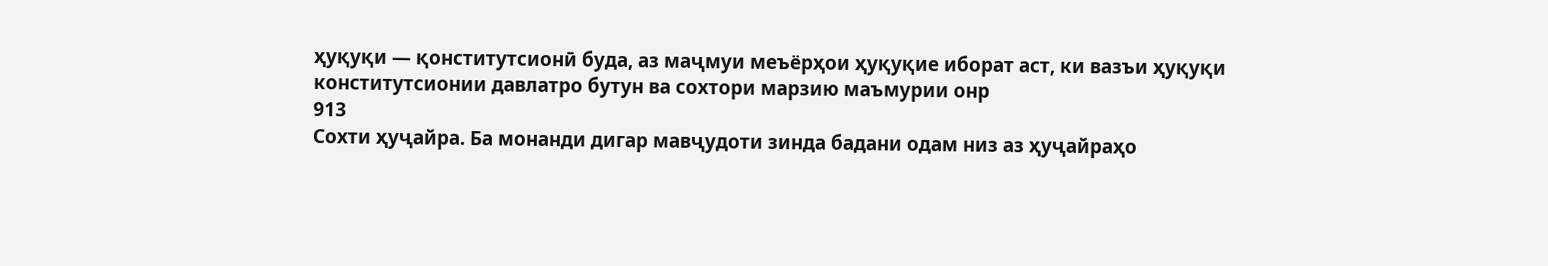ҳуқуқи — қонститутсионӣ буда, аз маҷмуи меъёрҳои ҳуқуқие иборат аст, ки вазъи ҳуқуқи конститутсионии давлатро бутун ва сохтори марзию маъмурии онр
913
Сохти ҳуҷайра. Ба монанди дигар мавҷудоти зинда бадани одам низ аз ҳуҷайраҳо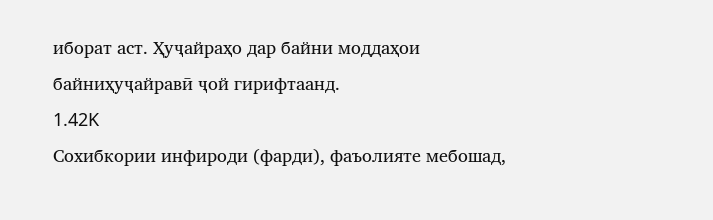иборат аст. Ҳуҷайраҳо дар байни моддаҳои байниҳуҷайравӣ ҷой гирифтаанд.
1.42K
Сохибкории инфироди (фарди), фаъолияте мебошад,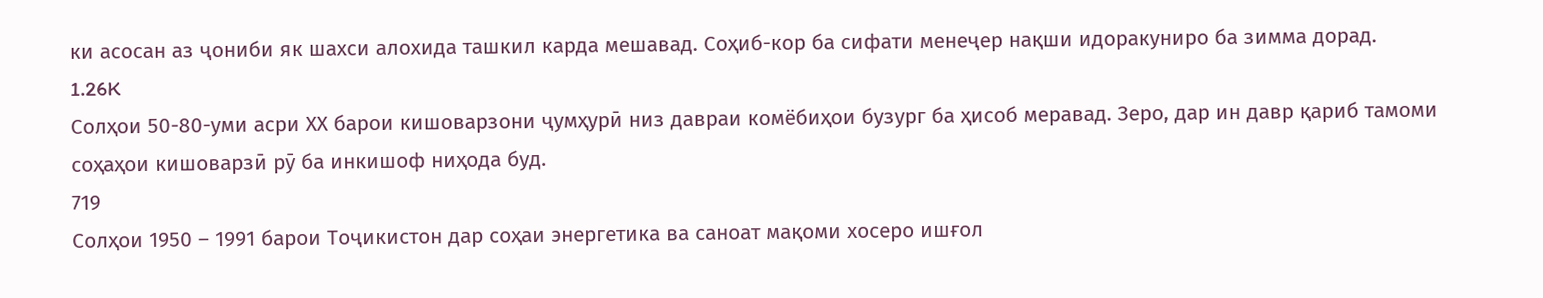ки асосан аз ҷониби як шахси алохида ташкил карда мешавад. Соҳиб-кор ба сифати менеҷер нақши идоракуниро ба зимма дорад.
1.26K
Солҳои 50-80-уми асри ХХ барои кишоварзони ҷумҳурӣ низ давраи комёбиҳои бузург ба ҳисоб меравад. Зеро, дар ин давр қариб тамоми соҳаҳои кишоварзӣ рӯ ба инкишоф ниҳода буд.
719
Солҳои 1950 – 1991 барои Тоҷикистон дар соҳаи энергетика ва саноат мақоми хосеро ишғол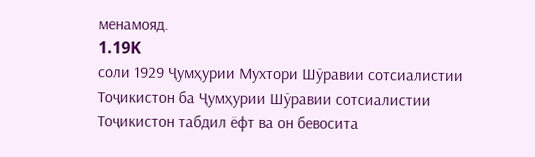менамояд.
1.19K
соли 1929 Ҷумҳурии Мухтори Шӯравии сотсиалистии Тоҷикистон ба Ҷумҳурии Шӯравии сотсиалистии Тоҷикистон табдил ёфт ва он бевосита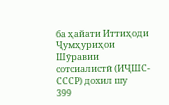ба ҳайати Иттиҳоди Ҷумҳуриҳои Шӯравии сотсиалистӣ (ИҶШС- СССР) дохил шу
399